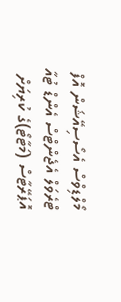މޯލްޑިވްސް އެސޯސިއޭޝަން އޮފް ޓްރެވަލް އެޖެންޓްސް އެންޑް ޓުއާ އޮޕަރޭޓާސް (މަޓާޓޯ)ގެ ކުރިޔަށް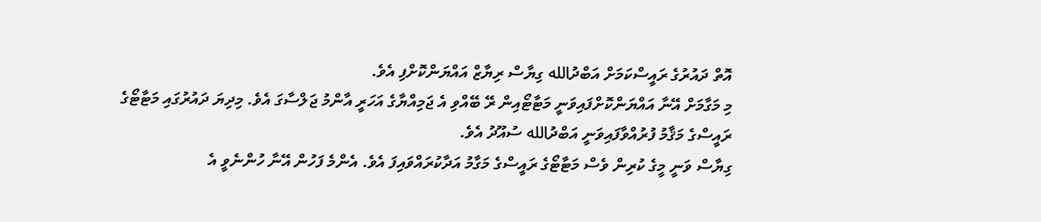އޮތް ދައުރުގެ ރައީސްކަމަށް އަބްދުالله ގިޔާސް ރިޔާޒް އައްޔަންކޮށްފި އެވެ.
މި މަގާމަށް އޭނާ އައްޔަންކޮށްފައިވަނީ މަޓާޓޯއިން ރޭ ބޭއްވި އެ ޖަމިއްޔާގެ އަހަރީ އާންމު ޖަލްސާގަ އެވެ. މިދިޔަ ދައުރުގައި މަޓާޓޯގެ ރައީސްގެ މަޤާމު ފުރުއްވާފައިވަނީ އަބްދުالله ސުއޫދު އެވެ.
ގިޔާސް ވަނީ މީގެ ކުރިން ވެސް މަޓާޓޯގެ ރައީސްގެ މަގާމު އަދާކުރައްވައިފަ އެވެ. އެންމެ ފަހުން އޭނާ ހުންނެވީ އެ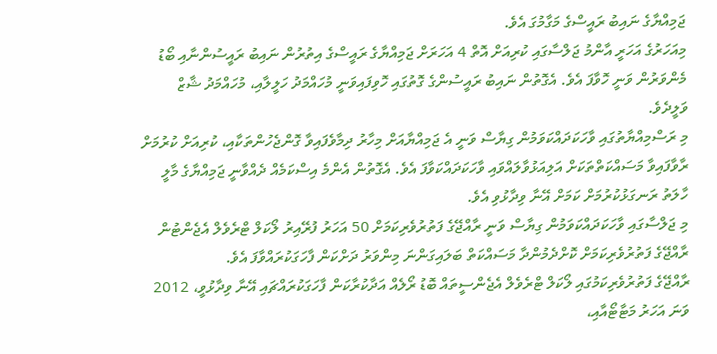ޖަމިއްޔާގެ ނައިބު ރައީސްގެ މަގާމުގަ އެވެ.
މިއަހަރުގެ އަހަރީ އާންމު ޖަލްސާގައި ކުރިއަށް އޮތް 4 އަހަރަށް ޖަމިއްޔާގެ ރައީސްގެ އިތުރުން ނައިބު ރައީސުންނާއި ބޯޑު މެންވަރުން ވަނީ ހޮވާފަ އެވެ. އެގޮތުން ނައިބު ރައީސުންގެ ގޮތުގައި ހޮވިފައިވަނީ މުހައްމަދު ހަލީލާއި، މުހައްމަދު ޝާޒް ވަލީދެވެ.
މި ރަސްމިއްޔާތުގައި ވާހަކަދައްކަވަމުން ގިޔާސް ވަނީ އެ ޖަމިއްޔާއަށް މިހާރު ދިމާވެފައިވާ ގޮންޖެހުންތަކާއި، ކުރިއަށް ކުރުމަށް ރާވާފައިވާ މަސައްކަތްތަކަށް އަލިއަޅުވާލައްވައި ވާހަކަދައްކަވާފަ އެވެ. އެގޮތުން އެންމެ އިސްކަމެއް ދެއްވާނީ ޖަމިއްޔާގެ މާލީ ހާލަތު ރަނގަޅުކުރުމަށް ކަމަށް އޭނާ ވިދާޅުވި އެވެ.
މި ޖަލްސާގައި ވާހަކަދައްކަވަމުން ގިޔާސް ވަނީ ރާއްޖޭގެ ފަތުރުވެރިކަމަށް 50 އަހަރު ފުރޭއިރު ލޯކަލް ޓްރެވެލް އެޖެންޓުން ރާއްޖޭގެ ފަތުރުވެރިކަމަށް ކޮށްދެމުންދާ މަސައްކަތް ބަލައިގަންނަ މިންވަރު ދަށްކަން ފާހަގަކުރައްވާފަ އެވެ.
ރާއްޖޭގެ ފަތުރުވެރިކަމުގައި ލޯކަލް ޓްރެވެލް އެޖެންސީތައް ބޮޑު ރޯލެއް އަދާކުރާކަން ފާހަގަކުރައްޗައި އޭނާ ވިދާޅުވީ، 2012 ވަނަ އަހަރު މަޓާޓޯއާއި،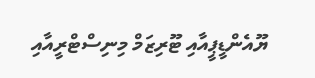ޔޫއެންޑީޕީއާއި ޓޫރިޒަމް މިނިސްޓްރީއާއި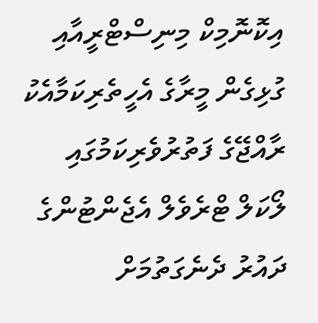އިކޮނޮމިކް މިނިސްޓްރީއާއި ގުޅިގެން މީރާގެ އެހީތެރިކަމާއެކު ރާއްޖޭގެ ފަތުރުވެރިކަމުގައި ލޯކަލް ޓްރެވެލް އެޖެންޓުންގެ ދައުރު ދެނެގަތުމަށް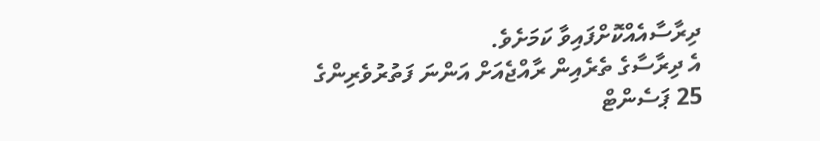ދިރާސާއެއްކޮށްފައިވާ ކަމަށެވެ.
އެ ދިރާސާގެ ތެރެއިން ރާއްޖެއަށް އަންނަ ފަތުރުވެރިންގެ 25 ޕަސެންޓް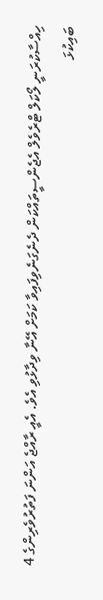ހިއްސާކުރަނީ ލޯކަލް ޓްރެވެލް އެޖެންސީތައްކަން ދެނެގަނެވިފައިވާ ކަމަށް އޭނާ ވިދާޅުވި އެވެ. އެއީ ރާއްޖެ އަންނަ ފަތުރުވެރިންގެ 4 ބައިކުޅަ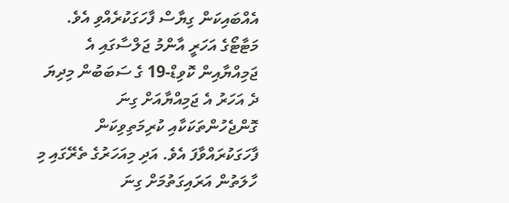އެއްބައިކަން ގިޔާސް ފާހަގަކުރެއްވި އެވެ.
މަޓާޓޯގެ އަހަރީ އާންމު ޖަލްސާގައި އެ ޖަމިއްޔާއިން ކޮވިޑް-19 ގެ ސަބަބުން މިދިޔަ ދެ އަހަރު އެ ޖަމިއްޔާއަށް ގިނަ ގޮންޖެހުންތަކަކާއި ކުރިމަތިވިކަން ފާހަގަކުރައްވާފަ އެވެ. އަދި މިއަހަރުގެ ތެރޭގައި މި ހާލަތުން އަރައިގަތުމަށް ގިނަ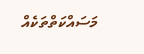މަސައްކަތްތަކެއް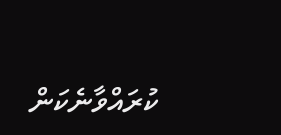ކުރައްވާނެކަން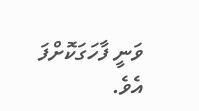ވަނީ ފާހަގަކޮށްފަ އެވެ.